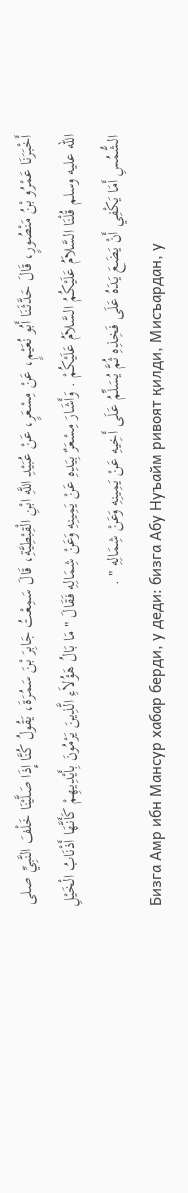أَخْبَرَنَا عَمْرُو بْنُ مَنْصُورٍ، قَالَ حَدَّثَنَا أَبُو نُعَيْمٍ، عَنْ مِسْعَرٍ، عَنْ عُبَيْدِ اللَّهِ ابْنِ الْقِبْطِيَّةِ، قَالَ سَمِعْتُ جَابِرَ بْنَ سَمُرَةَ، يَقُولُ كُنَّا إِذَا صَلَّيْنَا خَلْفَ النَّبِيِّ صلى الله عليه وسلم قُلْنَا السَّلاَمُ عَلَيْكُمُ السَّلاَمُ عَلَيْكُمْ . وَأَشَارَ مِسْعَرٌ بِيَدِهِ عَنْ يَمِينِهِ وَعَنْ شِمَالِهِ فَقَالَ " مَا بَالُ هَؤُلاَءِ الَّذِينَ يَرْمُونَ بِأَيْدِيهِمْ كَأَنَّهَا أَذْنَابُ الْخَيْلِ الشُّمُسِ أَمَا يَكْفِي أَنْ يَضَعَ يَدَهُ عَلَى فَخِذِهِ ثُمَّ يُسَلِّمُ عَلَى أَخِيهِ عَنْ يَمِينِهِ وَعَنْ شِمَالِهِ " .
Бизга Амр ибн Мансур хабар берди, у деди: бизга Абу Нуъайм ривоят қилди, Мисъардан, у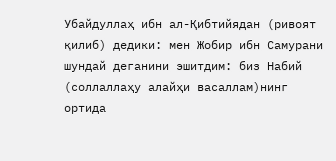Убайдуллаҳ ибн ал-Қибтийядан (ривоят қилиб) дедики: мен Жобир ибн Самурани шундай деганини эшитдим: биз Набий (соллаллаҳу алайҳи васаллам)нинг ортида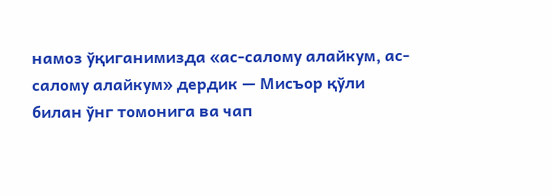намоз ўқиганимизда «ас-салому алайкум, ас-салому алайкум» дердик — Мисъор қўли билан ўнг томонига ва чап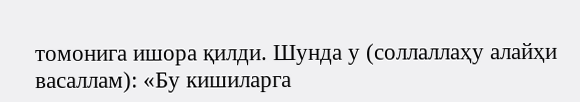томонига ишора қилди. Шунда у (соллаллаҳу алайҳи васаллам): «Бу кишиларга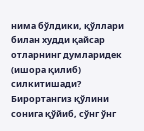нима бўлдики, қўллари билан худди қайсар отларнинг думларидек (ишора қилиб) силкитишади? Бирортангиз қўлини сонига қўйиб, сўнг ўнг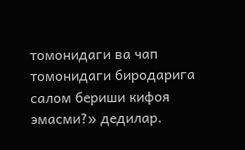томонидаги ва чап томонидаги биродарига салом бериши кифоя эмасми?» дедилар.